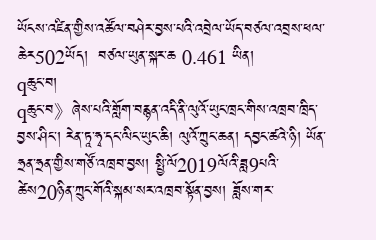ཡོངས་འཛིན་གྱིས་འཚོལ་བཤེར་བྱས་པའི་འབྲེལ་ཡོད་བཙལ་འབྲས་ཕལ་ཆེར502ཡོད།  བཙལ་ཡུན་སྐར་ཆ 0.461 ཡིན།
qཆུང་བ།
qཆུང་བ》ཞེས་པའི་གློག་བརྙན་འདི་ནི་ལུའོ་ཡུང་ཁྲང་གིས་འཁྲབ་ཁྲིད་བྱས་ཤིང་། རེན་ཏཱ་ཧྭ་དང་ལིང་ཡུང་ཆི། ལུའོ་ཀྲུང་ཆན། དབྱང་ཚའེ་ཉི། ཡོན་ཧྲན་ཧྲན་གྱིས་གཙོ་འཁྲབ་བྱས། སྤྱི་ལོ2019ལོའི་ཟླ9པའི་ཚེས20ཉིན་ཀྲུང་གོའི་སྐམ་སར་འཁྲབ་སྟོན་བྱས། ཟློས་གར་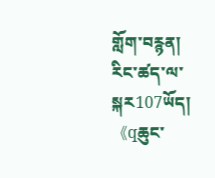གློག་བརྙན། རིང་ཚད་ལ་སྐར107ཡོད།《qཆུང་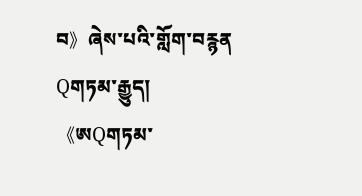བ》ཞེས་པའི་གློག་བརྙན
Qགཏམ་རྒྱུད།
《ཨQགཏམ་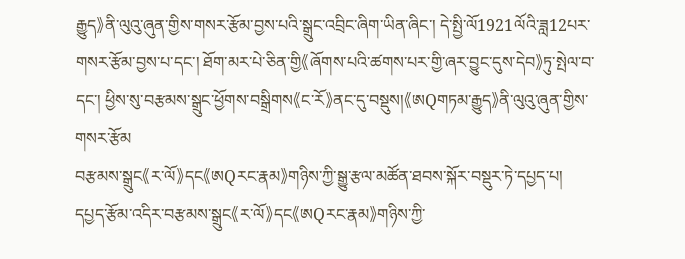རྒྱུད》ནི་ལུའུ་ཞུན་གྱིས་གསར་རྩོམ་བྱས་པའི་སྒྲུང་འབྲིང་ཞིག་ཡིན་ཞིང་། དེ་སྤྱི་ལོ1921ལོའི་ཟླ12པར་གསར་རྩོམ་བྱས་པ་དང་། ཐོག་མར་པེ་ཅིན་གྱི《ཞོགས་པའི་ཚགས་པར་གྱི་ཞར་བྱུང་དུས་དེབ》ཏུ་སྤེལ་བ་དང་། ཕྱིས་སུ་བརྩམས་སྒྲུང་ཕྱོགས་བསྒྲིགས《ང་རོ》ནང་དུ་བསྡུས།《ཨQགཏམ་རྒྱུད》ནི་ལུའུ་ཞུན་གྱིས་གསར་རྩོམ
བརྩམས་སྒྲུང《ར་ལོ》དང《ཨQརང་རྣམ》གཉིས་ཀྱི་སྒྱུ་རྩལ་མཚོན་ཐབས་སྐོར་བསྡུར་ཏེ་དཔྱད་པ།
དཔྱད་རྩོམ་འདིར་བརྩམས་སྒྲུང《ར་ལོ》དང《ཨQརང་རྣམ》གཉིས་ཀྱི་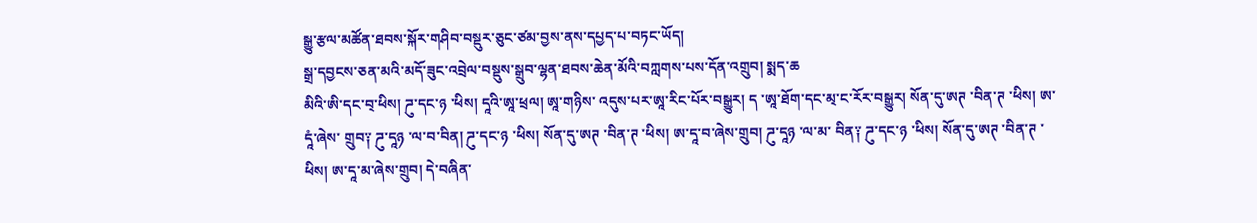སྒྱུ་རྩལ་མཚོན་ཐབས་སྐོར་གཤིབ་བསྡུར་ཅུང་ཙམ་བྱས་ནས་དཔྱད་པ་བཏང་ཡོད།
སྒྲ་དབྱངས་ཅན་མའི་མདོ་ཟུང་འབྲེལ་བསྡུས་སྒྲུབ་ལྷན་ཐབས་ཆེན་མོའི་བཀླགས་པས་དོན་འགྲུབ། སྨད་ཆ
མིའི་ཨི་དང་བ྄་ཕིས། ཌུ་དང་ཉ ་ཕིས། དཱའི་ཨཱ་ཕྲལ། ཨཱ་གཉིས་ འདུས་པར་ཨཱ་རིང་པོར་བསྒྱུར། ད ་ཨཱ་ཐོག་དང་མ྄་ང་རོར་བསྒྱུར། སོན་དུ་ཨཊ ་བིན་ཊ ་ཕིས། ཨ་དཱཾ་ཞེས་ གྲུབ༑ ཌུ་དཱཉ ་ལ་བ་བིན། ཌུ་དང་ཉ ་ཕིས། སོན་དུ་ཨཊ ་བིན་ཊ ་ཕིས། ཨ་དཱ་བ་ཞེས་གྲུབ། ཌུ་དཱཉ ་ལ་མ་ བིན༑ ཌུ་དང་ཉ ་ཕིས། སོན་དུ་ཨཊ ་བིན་ཊ ་ཕིས། ཨ་དཱ་མ་ཞེས་གྲུབ། དེ་བཞིན་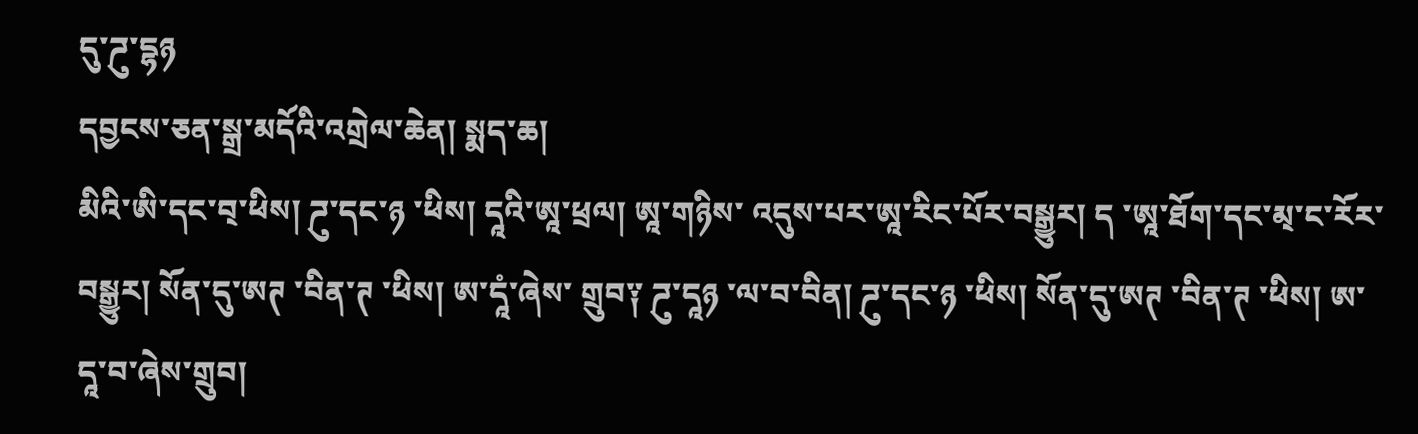དུ་ཌུ་དྷཉ
དབྱངས་ཅན་སྒྲ་མདོའི་འགྲེལ་ཆེན། སྨད་ཆ།
མིའི་ཨི་དང་བ྄་ཕིས། ཌུ་དང་ཉ ་ཕིས། དཱའི་ཨཱ་ཕྲལ། ཨཱ་གཉིས་ འདུས་པར་ཨཱ་རིང་པོར་བསྒྱུར། ད ་ཨཱ་ཐོག་དང་མ྄་ང་རོར་བསྒྱུར། སོན་དུ་ཨཊ ་བིན་ཊ ་ཕིས། ཨ་དཱཾ་ཞེས་ གྲུབ༑ ཌུ་དཱཉ ་ལ་བ་བིན། ཌུ་དང་ཉ ་ཕིས། སོན་དུ་ཨཊ ་བིན་ཊ ་ཕིས། ཨ་དཱ་བ་ཞེས་གྲུབ།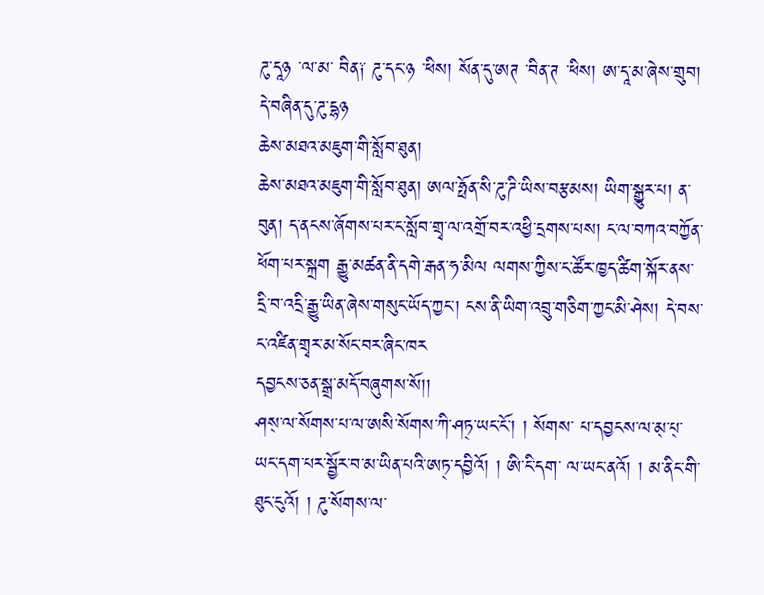ཌུ་དཱཉ ་ལ་མ་ བིན༑ ཌུ་དང་ཉ ་ཕིས། སོན་དུ་ཨཊ ་བིན་ཊ ་ཕིས། ཨ་དཱ་མ་ཞེས་གྲུབ། དེ་བཞིན་དུ་ཌུ་དྷཉ
ཆེས་མཐའ་མཇུག་གི་སློབ་ཐུན།
ཆེས་མཐའ་མཇུག་གི་སློབ་ཐུན། ཨལ་ཧྥོན་སི་ཌུ་ཌི་ཡིས་བརྩམས། ཡིག་སྒྱུར་པ། ན་བུན། ད་ནངས་ཞོགས་པར་ང་སློབ་གྲྭ་ལ་འགྲོ་བར་འཕྱི་དྲགས་པས། ང་ལ་བཀའ་བཀྱོན་ཕོག་པར་སྐྲག རྒྱུ་མཚན་ནི་དགེ་རྒན་ཧ་མིལ ལགས་ཀྱིས་ང་ཚོར་ཁྱད་ཚིག་སྐོར་ནས་དྲི་བ་འདྲི་རྒྱུ་ཡིན་ཞེས་གསུང་ཡོད་ཀྱང་། ངས་ནི་ཡིག་འབྲུ་གཅིག་ཀྱང་མི་ཤེས། དེ་བས་ང་འཛིན་གྲྭར་མ་སོང་བར་ཞིང་ཁར
དབྱངས་ཅན་སྒྲ་མདོ་བཞུགས་སོ།།
ཤས྄་ལ་སོགས་པ་ལ་ཨསི་སོགས་ཀི་ཤཏ྄་ཡང་ངོ་། ། སོགས་ པ་དབྱངས་ལ་མ྄་པ྄་ཡང་དག་པར་སྦྱོར་བ་མ་ཡིན་པའི་ཨཏ྄་དབྱིའོ། ། ཨི་ངི་དག་ ལ་ཡང་ནའོ། ། མ་ནིང་གི་ཐུང་ངུའོ། ། ཌུ་སོགས་ལ་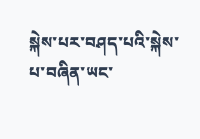སྐེས་པར་བཤད་པའི་སྐེས་ པ་བཞིན་ཡང་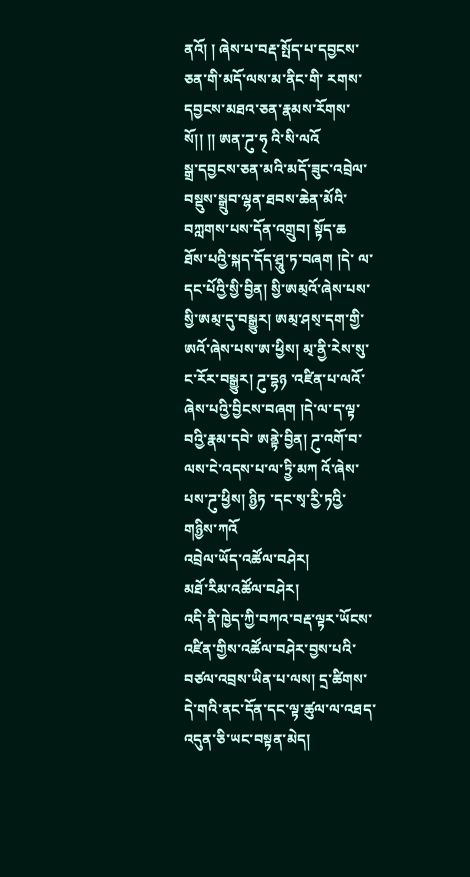ནའོ། ། ཞེས་པ་བརྡ་སྤོད་པ་དབྱངས་ཅན་གི་མདོ་ལས་མ་ནིང་གི་ རགས་དབྱངས་མཐའ་ཅན་རྣམས་རོགས་སོ།། །། ཨན་ཌུ་ཧ྄ འི་སི་ལའོ
སྒྲ་དབྱངས་ཅན་མའི་མདོ་ཟུང་འབྲེལ་བསྡུས་སྒྲུབ་ལྷན་ཐབས་ཆེན་མོའི་བཀླགས་པས་དོན་འགྲུབ། སྟོད་ཆ
ཐོས་པའྱི་སྐད་དོད་ཤྲཱུ་ཏ་བཞག །དེ་ ལ་དང་པོའྱི་སྱི་བྱིན། སྱི་ཨམ྄འོ་ཞེས་པས་སྱི་ཨམ྄་དུ་བསྒྱུར། ཨམ྄་ཤས྄་དག་གྱི་ཨའོ་ཞེས་པས་ཨ་ཕྱིས། མ྄་ནྱི་རེས་སུ་ང་རོར་བསྒྱུར། ཌུ་དྷཉ ་འཛིན་པ་ལའོ་ཞེས་པའྱི་བྱིངས་བཞག །དེ་ལ་ད་ལྟ་བའྱི་རྣམ་དབེ་ ཨནྟེ་བྱིན། ཌུ་འགོ་བ་ལས་ངེ་འདས་པ་ལ་ཏྲྱི་མཀ འོ་ཞེས་པས་ཌུ་ཕྱིས། ཉྱིཏ ་དང་སྭ་རྱི་ཏའྱི་གཉྱིས་ཀའོ
འབྲེལ་ཡོད་འཚོལ་བཤེར།
མཐོ་རིམ་འཚོལ་བཤེར།
འདི་ནི་ཁྱེད་ཀྱི་བཀའ་བརྡ་ལྟར་ཡོངས་འཛིན་གྱིས་འཚོལ་བཤེར་བྱས་པའི་བཙལ་འབྲས་ཡིན་པ་ལས། དྲ་ཚིགས་དེ་གའི་ནང་དོན་དང་ལྟ་ཚུལ་ལ་འཐད་འདུན་ཅི་ཡང་བསྟན་མེད།